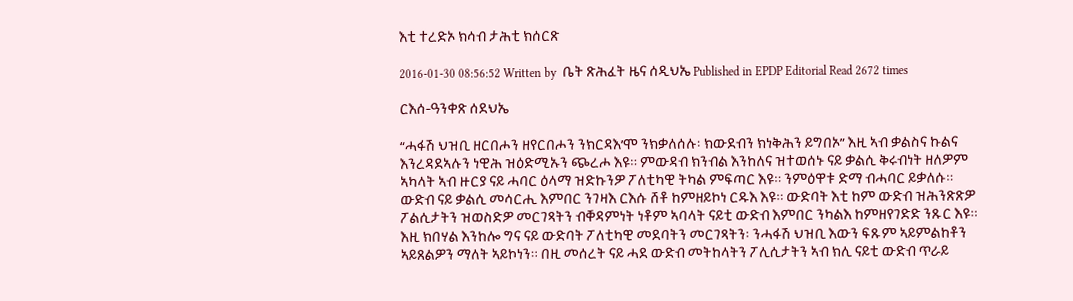እቲ ተረድኦ ክሳብ ታሕቲ ክሰርጽ

2016-01-30 08:56:52 Written by  ቤት ጽሕፈት ዜና ሰዲህኤ Published in EPDP Editorial Read 2672 times

ርእሰ-ዓንቀጽ ሰደህኤ

“ሓፋሽ ህዝቢ ዘርበሖን ዘየርበሖን ንክርዳእ’ሞ ንክቃለሰሉ፡ ክውደብን ክነቅሕን ይግበኦ” እዚ ኣብ ቃልስና ኩልና እንረዳደኣሉን ነዊሕ ዝዕድሚኡን ጭረሖ እዩ። ምውዳብ ክንብል እንከለና ዝተወሰኑ ናይ ቃልሲ ቅሩብነት ዘለዎም ኣካላት ኣብ ዙርያ ናይ ሓባር ዕላማ ዝድኩንዎ ፖለቲካዊ ትካል ምፍጣር እዩ። ንምዕዋቱ ድማ ብሓባር ይቃለሱ። ውድብ ናይ ቃልሲ መሳርሒ እምበር ንገዛእ ርእሱ ሸቶ ከምዘይኮነ ርዱእ እዩ። ውድባት እቲ ከም ውድብ ዝሕንጽጽዎ ፖልሲታትን ዝወስድዎ መርገጻትን ብቐዳምነት ነቶም ኣባላት ናይቲ ውድብ እምበር ንካልእ ከምዘየገድድ ንጹር እዩ። እዚ ክበሃል እንከሎ ግና ናይ ውድባት ፖለቲካዊ መደባትን መርገጻትን፡ ንሓፋሽ ህዝቢ እውን ፍጹም ኣይምልከቶን ኣይጸልዎን ማለት ኣይኮነን። በዚ መሰረት ናይ ሓደ ውድብ መትከላትን ፖሊሲታትን ኣብ ክሊ ናይቲ ውድብ ጥራይ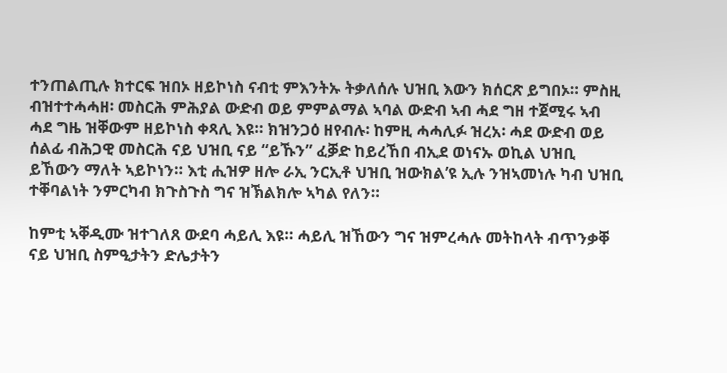ተንጠልጢሉ ክተርፍ ዝበኦ ዘይኮነስ ናብቲ ምእንትኡ ትቃለሰሉ ህዝቢ እውን ክሰርጽ ይግበኦ። ምስዚ ብዝተተሓሓዘ፡ መስርሕ ምሕያል ውድብ ወይ ምምልማል ኣባል ውድብ ኣብ ሓደ ግዘ ተጀሚሩ ኣብ ሓደ ግዜ ዝቐውም ዘይኮነስ ቀጻሊ እዩ። ክዝንጋዕ ዘየብሉ፡ ከምዚ ሓሓሊፉ ዝረአ፡ ሓደ ውድብ ወይ ሰልፊ ብሕጋዊ መስርሕ ናይ ህዝቢ ናይ “ይኹን” ፈቓድ ከይረኸበ ብኢደ ወነናኡ ወኪል ህዝቢ ይኸውን ማለት ኣይኮነን። እቲ ሒዝዎ ዘሎ ራኢ ንርኢቶ ህዝቢ ዝውክል’ዩ ኢሉ ንዝኣመነሉ ካብ ህዝቢ ተቐባልነት ንምርካብ ክጉስጉስ ግና ዝኽልክሎ ኣካል የለን።

ከምቲ ኣቐዲሙ ዝተገለጸ ውደባ ሓይሊ እዩ። ሓይሊ ዝኸውን ግና ዝምረሓሉ መትከላት ብጥንቃቐ ናይ ህዝቢ ስምዒታትን ድሌታትን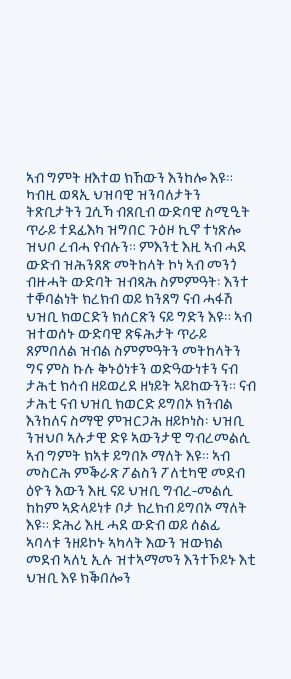ኣብ ግምት ዘእተወ ክኸውን እንከሎ እዩ። ካብዚ ወጻኢ ህዝባዊ ዝንባለታትን ትጽቢታትን ጓሲኻ ብጸቢብ ውድባዊ ስሚዒት ጥራይ ተደፊእካ ዝግበር ጉዕዞ ኪኖ ተነጽሎ ዝህቦ ረብሓ የብሉን። ምእንቲ እዚ ኣብ ሓደ ውድብ ዝሕንጸጽ መትከላት ኮነ ኣብ መንጎ ብዙሓት ውድባት ዝብጻሕ ስምምዓት፡ እንተ ተቐባልነት ክረክብ ወይ ክንጸግ ናብ ሓፋሽ ህዝቢ ክወርድን ክሰርጽን ናይ ግድን እዩ። ኣብ ዝተወሰኑ ውድባዊ ጽፍሕታት ጥራይ ጸምበለል ዝብል ስምምዓትን መትከላትን ግና ምስ ኩሉ ቅኑዕነቱን ወድዓውነቱን ናብ ታሕቲ ክሳብ ዘይወረደ ዘነይት ኣይከውንን። ናብ ታሕቲ ናብ ህዝቢ ክወርድ ይግበኦ ክንብል እንከለና ስማዊ ምዝርጋሕ ዘይኮነስ፡ ህዝቢ ንዝህቦ ኣሉታዊ ድዩ ኣውንታዊ ግብረመልሲ ኣብ ግምት ክኣቱ ይግበኦ ማለት እዩ። ኣብ መስርሕ ምቕራጽ ፖልስን ፖለቲካዊ መደብ ዕዮን እውን እዚ ናይ ህዝቢ ግብረ-መልሲ ከከም ኣድላይነቱ ቦታ ክረክብ ይግበኦ ማለት እዩ። ድሕሪ እዚ ሓደ ውድብ ወይ ሰልፊ ኣባላቱ ንዘይኮኑ ኣካላት እውን ዝውክል መደብ ኣለኒ ኢሉ ዝተኣማመን እንተኾይኑ እቲ ህዝቢ እዩ ክቕበሎን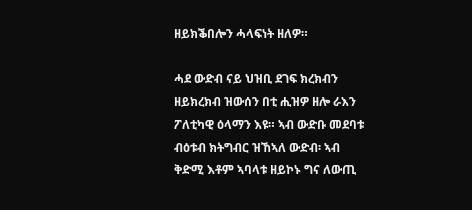ዘይክቕበሎን ሓላፍነት ዘለዎ።

ሓደ ውድብ ናይ ህዝቢ ደገፍ ክረክብን ዘይክረክብ ዝውሰን በቲ ሒዝዎ ዘሎ ራእን ፖለቲካዊ ዕላማን እዩ። ኣብ ውድቡ መደባቱ ብዕቱብ ክትግብር ዝኸኣለ ውድብ፡ ኣብ ቅድሚ እቶም ኣባላቱ ዘይኮኑ ግና ለውጢ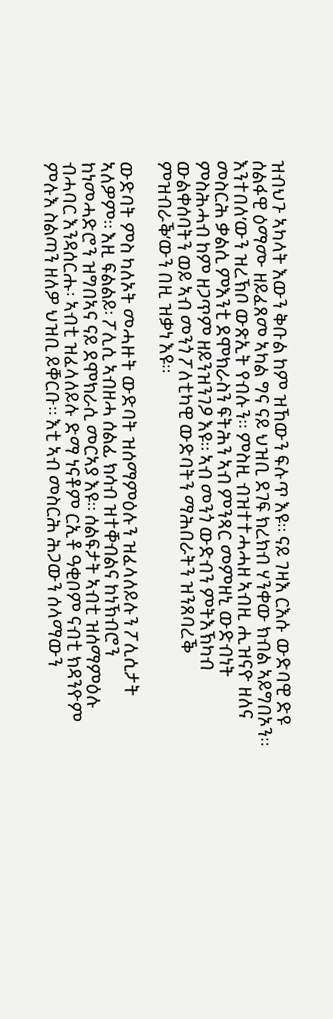ዝብህጉ ኣካላት እውን ቅቡል ከም ዝኸውን ፍሉጥ እዩ። ናይ ገዛእ ርእሱ ውድባዊ ድዩ ሰልፋዊ ዕማሙ ዘይፈጸመ ኣካል ግና ናይ ህዝቢ ደገፍ ክረክብ ሃንቀው ክብል ኣይግበኦን። እንተበለ’ውን ዝረኽቦ ውጽኢት የብሉን። ምስዚ ብዝተተሓሓዘ ኣብዚ ሒዝናዮ ዘለና መስርሕ ቃልሲ ምእንቲ ደሞክራስን ፍትሕን ኣብ ምንጻር መምዘኒ ውድብነት ምስሕሓብ ከም ዘጋጥም ዘይንዝንገዖ እዩ። ኣብ መንጎ ውድብን ምትእኽካብ ውልቀሰባትን ወይ ኣብ መንጎ ፖለቲካዊ ውድባትን ማሕበራትን ዝንጸባረቕ ምዝብራቕ’ውን በዚ ዝቃነ እዩ።

ውድባት ምስ ካለኦት መሓዙት ውድባት ዝሰማምዕሉን ዝፈላለይሉን ፖሊሲታት ኣለዎም። እዚ ፍልልይ፡ ፖሊሲ ኣብዘሓ ሰልፊ ክሳብ ዝተቐብልና ከነኽብሮን ከነመሓድሮን ዝግበኣና ናይ ደሞክራሲ መርኣያ እዩ። ሰልፍታት ኣብቲ ዝሰማምዕሉ ብሓባር እንዳሰርሑ፡ ኣብቲ ዝፈላለይሉ ድማ ነናቶም ርኢቶ ዓቂቦም ናብቲ ክዳንዮም ምሉእ ስልጣን ዘለዎ ህዝቢ ይቐርቡ። እቲ ኣብ መስርሕ ሕጋውን ሰላማውን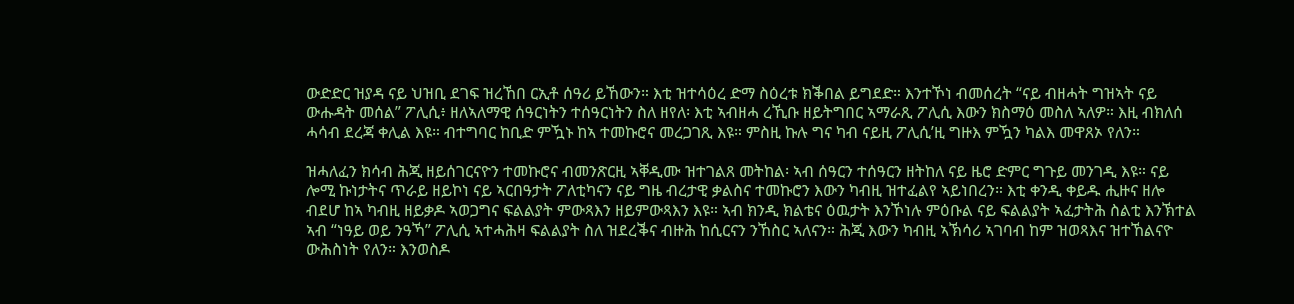ውድድር ዝያዳ ናይ ህዝቢ ደገፍ ዝረኸበ ርኢቶ ሰዓሪ ይኸውን። እቲ ዝተሳዕረ ድማ ስዕረቱ ክቕበል ይግደድ። እንተኾነ ብመሰረት “ናይ ብዘሓት ግዝኣት ናይ ውሑዳት መሰል” ፖሊሲ፥ ዘለኣለማዊ ሰዓርነትን ተሰዓርነትን ስለ ዘየለ፡ እቲ ኣብዘሓ ረኺቡ ዘይትግበር ኣማራጺ ፖሊሲ እውን ክስማዕ መስለ ኣለዎ። እዚ ብክለሰ ሓሳብ ደረጃ ቀሊል እዩ። ብተግባር ከቢድ ምዃኑ ከኣ ተመኩሮና መረጋገጺ እዩ። ምስዚ ኩሉ ግና ካብ ናይዚ ፖሊሲ’ዚ ግዙእ ምዃን ካልእ መዋጸኦ የለን።

ዝሓለፈን ክሳብ ሕጂ ዘይሰገርናዮን ተመኩሮና ብመንጽርዚ ኣቐዲሙ ዝተገልጸ መትከል፡ ኣብ ሰዓርን ተሰዓርን ዘትከለ ናይ ዜሮ ድምር ግጉይ መንገዲ እዩ። ናይ ሎሚ ኩነታትና ጥራይ ዘይኮነ ናይ ኣርበዓታት ፖለቲካናን ናይ ግዜ ብረታዊ ቃልስና ተመኩሮን እውን ካብዚ ዝተፈልየ ኣይነበረን። እቲ ቀንዲ ቀይዱ ሒዙና ዘሎ ብደሆ ከኣ ካብዚ ዘይቃዶ ኣወጋግና ፍልልያት ምውጻእን ዘይምውጻእን እዩ። ኣብ ክንዲ ክልቴና ዕዉታት እንኾነሉ ምዕቡል ናይ ፍልልያት ኣፈታትሕ ስልቲ እንኽተል ኣብ “ነዓይ ወይ ንዓኻ” ፖሊሲ ኣተሓሕዛ ፍልልያት ስለ ዝደረቕና ብዙሕ ከሲርናን ንኸስር ኣለናን። ሕጂ እውን ካብዚ ኣኽሳሪ ኣገባብ ከም ዝወጻእና ዝተኸልናዮ ውሕስነት የለን። እንወስዶ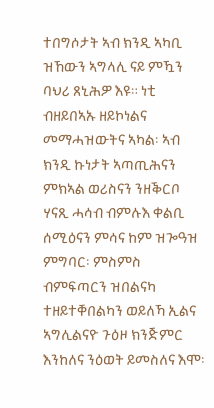ተበግሶታት ኣብ ክንዲ ኣካቢ ዝኸውን ኣግላሊ ናይ ምዃን ባህሪ ጸኒሕዎ እዩ። ነቲ ብዘይበኣኡ ዘይኮነልና መማሓዝውትና ኣካል፡ ኣብ ክንዲ ኩነታት ኣጣጢሕናን ምክኣል ወሪስናን ንዘቕርቦ ሃናጺ ሓሳብ ብምሉእ ቀልቢ ሰሚዕናን ምሳና ከም ዝጐዓዝ ምግባር፡ ምስምስ ብምፍጣርን ዝበልናካ ተዘይተቐበልካን ወይለኻ ኢልና ኣግሊልናዮ ጉዕዞ ክንጅምር እንከለና ንዕወት ይመስለና እሞ፡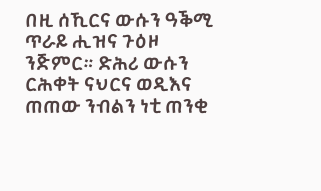በዚ ሰኺርና ውሱን ዓቕሚ ጥራይ ሒዝና ጉዕዞ ንጅምር። ድሕሪ ውሱን ርሕቀት ናህርና ወዲእና ጠጠው ንብልን ነቲ ጠንቂ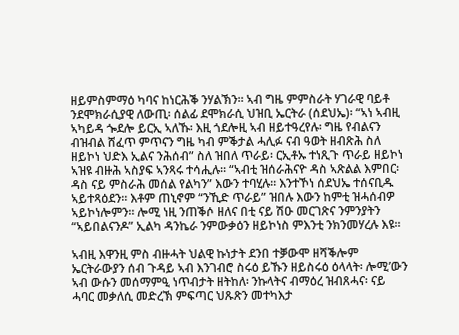ዘይምስምማዕ ካባና ከነርሕቕ ንሃልኽን። ኣብ ግዜ ምምስራት ሃገራዊ ባይቶ ንደሞክራሲያዊ ለውጢ፡ ሰልፊ ደሞክራሲ ህዝቢ ኤርትራ (ሰደህኤ)፡ “ኣነ ኣብዚ ኣካይዳ ጐደሎ ይርኢ ኣለኹ፡ እዚ ጎደሎዚ ኣብ ዘይተዓረየሉ፡ ግዜ የብልናን ብዝብል ሸፈጥ ምጥናን ግዜ ካብ ምቕታል ሓሊፉ ናብ ዓወት ዘብጽሕ ስለ ዘይኮነ ህድእ ኢልና ንሕሰብ” ስለ ዝበለ ጥራይ፡ ርኢቶኡ ተነጺጉ ጥራይ ዘይኮነ ኣዝዩ ብዙሕ ኣስያፍ ኣንጻሩ ተሳሒሉ። “ኣብቲ ዝሰራሕናዮ ዳስ ኣጽልል እምበር፡ ዳስ ናይ ምስራሕ መሰል የልካን” እውን ተባሂሉ። እንተኾነ ሰደህኤ ተሰናቢዱ ኣይተጻዕደን። እቶም ጠኒኖም “ንኺድ ጥራይ” ዝበሉ እውን ከምቲ ዝሓሰብዎ ኣይኮነሎምን። ሎሚ ነዚ ንጠቕሶ ዘለና በቲ ናይ ሽዑ መርገጽና ንምንያትን “ኣይበልናንዶ” ኢልካ ዳንኬራ ንምውቃዕን ዘይኮነስ ምእንቲ ንክንመሃረሉ እዩ።

ኣብዚ እዋንዚ ምስ ብዙሓት ህልዊ ኩነታት ደንበ ተቓውሞ ዘሻቕሎም ኤርትራውያን ሰብ ጉዳይ ኣብ እንገብሮ ስሩዕ ይኹን ዘይስሩዕ ዕላላት፡ ሎሚ’ውን ኣብ ውሱን መሰማምዒ ነጥብታት ዘትከለ፡ ንኩላትና ብማዕረ ዝብጸሓና፡ ናይ ሓባር መቃለሲ መድረኽ ምፍጣር ህጹጽን መተካእታ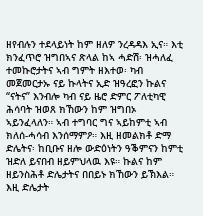ዘየብሉን ተደላይነት ከም ዘለዎ ንረዳዳእ ኢና። እቲ ክንፈጥሮ ዝግበኣና ጽላል ከኣ ሓድሽ፡ ዝሓለፈ ተመኩሮታትና ኣብ ግምት ዘእተወ፡ ካብ መጀመርታኡ ናይ ኩላትና ኢድ ዝዓረፎን ኩልና “ናትና” እንብሎ ካብ ናይ ዜሮ ድምር ፖለቲካዊ ሕሳባት ዝወጸ ክኸውን ከም ዝግበኦ ኣይንፈላለን። ኣብ ተግባር ግና ኣይከምቲ ኣብ ክለሰ-ሓሳብ እንሰማምዖ። እዚ ዘመልክቶ ድማ ድሌትና፡ ከቢቡና ዘሎ ውድዕነትን ዓቕምናን ከምቲ ዝድለ ይናበብ ዘይምህላዉ እዩ። ኩልና ከም ዘይንስሕቶ ድሌታትና በበይኑ ክኸውን ይኽእል። እዚ ድሌታት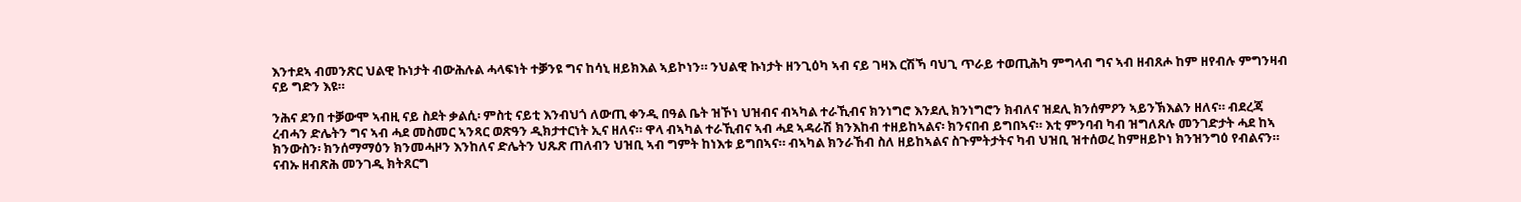እንተደኣ ብመንጽር ህልዊ ኩነታት ብውሕሉል ሓላፍነት ተቓንዩ ግና ከሳኒ ዘይክእል ኣይኮነን። ንህልዊ ኩነታት ዘንጊዕካ ኣብ ናይ ገዛእ ርሽኻ ባህጊ ጥራይ ተወጢሕካ ምግላብ ግና ኣብ ዘብጸሖ ከም ዘየብሉ ምግንዛብ ናይ ግድን እዩ።

ንሕና ደንበ ተቓውሞ ኣብዚ ናይ ስደት ቃልሲ፡ ምስቲ ናይቲ እንብህጎ ለውጢ ቀንዲ በዓል ቤት ዝኾነ ህዝብና ብኣካል ተራኺብና ክንነግሮ እንደሊ ክንነግሮን ክብለና ዝደሊ ክንሰምዖን ኣይንኽእልን ዘለና። ብደረጃ ረብሓን ድሌትን ግና ኣብ ሓደ መስመር ኣንጻር ወጽዓን ዲክታተርነት ኢና ዘለና። ዋላ ብኣካል ተራኺብና ኣብ ሓደ ኣዳራሽ ክንእከብ ተዘይከኣልና፡ ክንናበብ ይግበኣና። እቲ ምንባብ ካብ ዝግለጸሉ መንገድታት ሓደ ከኣ ክንውስን፡ ክንሰማማዕን ክንመሓዞን እንከለና ድሌትን ህጹጽ ጠለብን ህዝቢ ኣብ ግምት ከነእቱ ይግበኣና። ብኣካል ክንራኸብ ስለ ዘይከኣልና ስጉምትታትና ካብ ህዝቢ ዝተሰወረ ከምዘይኮነ ክንዝንግዕ የብልናን። ናብኡ ዘብጽሕ መንገዲ ክትጸርግ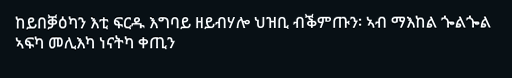ከይበቓዕካን እቲ ፍርዱ እግባይ ዘይብሃሎ ህዝቢ ብቕምጡን፡ ኣብ ማእከል ጐልጐል ኣፍካ መሊእካ ነናትካ ቀጢን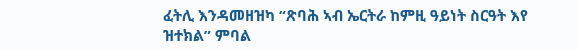ፈትሊ እንዳመዘዝካ “ጽባሕ ኣብ ኤርትራ ከምዚ ዓይነት ስርዓት እየ ዝተክል” ምባል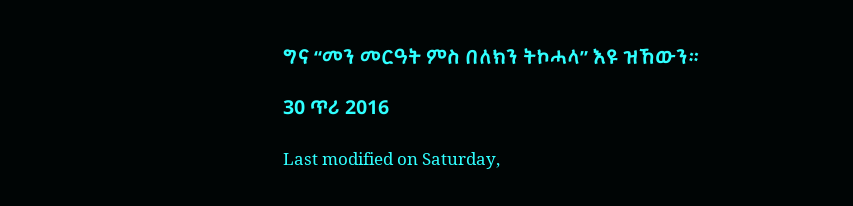ግና “መን መርዓት ምስ በለክን ትኮሓላ” እዩ ዝኸውን።

30 ጥሪ 2016

Last modified on Saturday,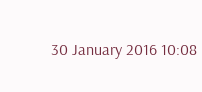30 January 2016 10:08